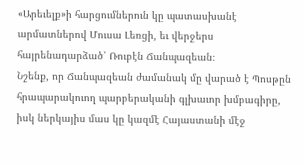«Արեւելք»ի հարցումներուն կը պատասխանէ արմատներով Մուսա Լեռցի, եւ վերջերս հայրենադարձած՝ Ռուբէն Ճանպազեան։
Նշենք, որ Ճանպազեան ժամանակ մը վարած է Պոսթըն հրապարակուող պարբերականի գլխաւոր խմբագիրը, իսկ ներկայիս մաս կը կազմէ Հայաստանի մէջ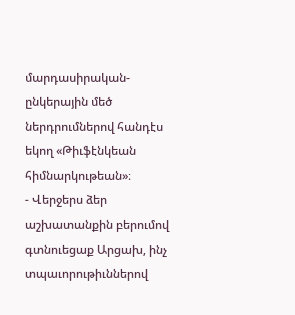մարդասիրական-ընկերային մեծ ներդրումներով հանդէս եկող «Թիւֆէնկեան հիմնարկութեան»։
- Վերջերս ձեր աշխատանքին բերումով գտնուեցաք Արցախ, ինչ տպաւորութիւններով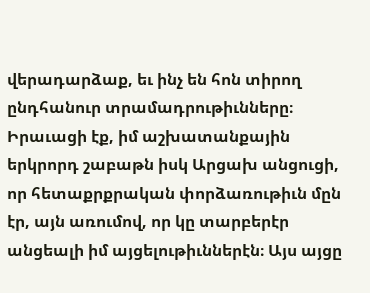վերադարձաք, եւ ինչ են հոն տիրող ընդհանուր տրամադրութիւնները։
Իրաւացի էք, իմ աշխատանքային երկրորդ շաբաթն իսկ Արցախ անցուցի, որ հետաքրքրական փորձառութիւն մըն էր, այն առումով, որ կը տարբերէր անցեալի իմ այցելութիւններէն։ Այս այցը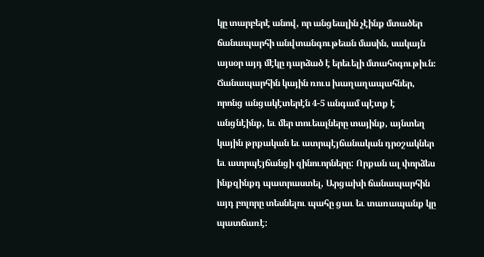կը տարբերէ անով, որ անցեալին չէինք մտածեր ճանապարհի անվտանգութեան մասին, սակայն այսօր այդ մէկը դարձած է երեւելի մտահոգութիւն։ Ճանապարհին կային ռուս խաղաղապահներ, որոնց անցակէտերէն 4-5 անգամ պէտք է անցնէինք, եւ մեր տուեալները տայինք, այնտեղ կային թրքական եւ ատրպէյճանական դրօշակներ եւ ատրպէյճանցի զինուորները: Որքան ալ փորձես ինքզինքդ պատրաստել, Արցախի ճանապարհին այդ բոլորը տեսնելու պահը ցաւ եւ տառապանք կը պատճառէ: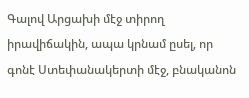Գալով Արցախի մէջ տիրող իրավիճակին, ապա կրնամ ըսել, որ գոնէ Ստեփանակերտի մէջ, բնականոն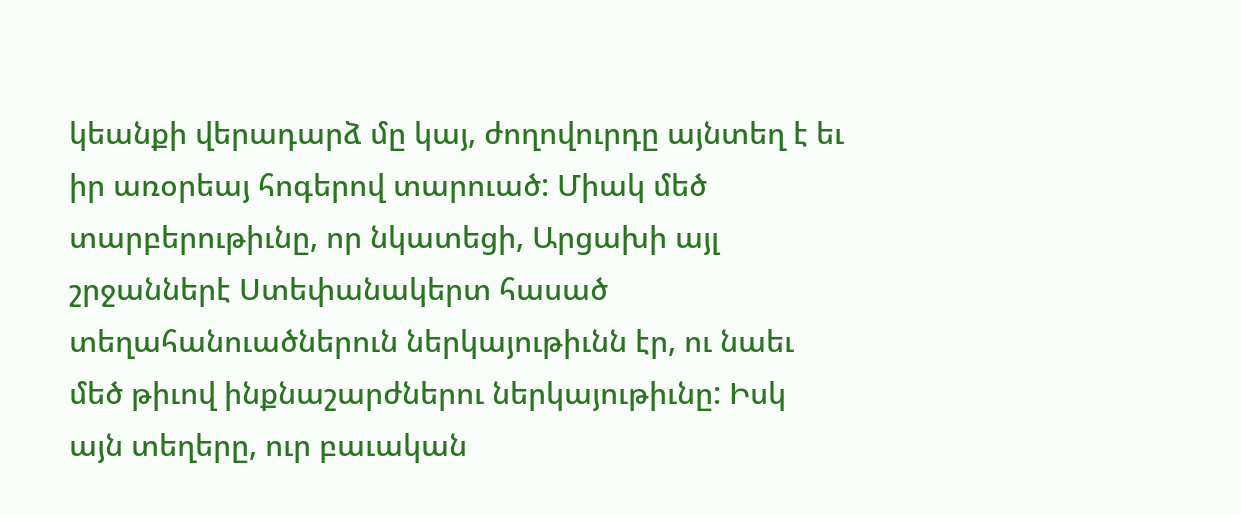կեանքի վերադարձ մը կայ, ժողովուրդը այնտեղ է եւ իր առօրեայ հոգերով տարուած: Միակ մեծ տարբերութիւնը, որ նկատեցի, Արցախի այլ շրջաններէ Ստեփանակերտ հասած տեղահանուածներուն ներկայութիւնն էր, ու նաեւ մեծ թիւով ինքնաշարժներու ներկայութիւնը: Իսկ այն տեղերը, ուր բաւական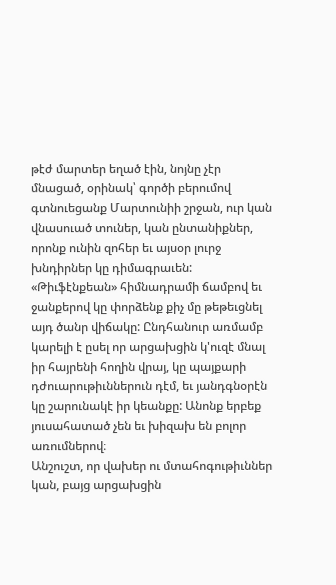թէժ մարտեր եղած էին, նոյնը չէր մնացած, օրինակ՝ գործի բերումով գտնուեցանք Մարտունիի շրջան, ուր կան վնասուած տուներ, կան ընտանիքներ, որոնք ունին զոհեր եւ այսօր լուրջ խնդիրներ կը դիմագրաւեն: «Թիւֆէնքեան» հիմնադրամի ճամբով եւ ջանքերով կը փորձենք քիչ մը թեթեւցնել այդ ծանր վիճակը: Ընդհանուր առմամբ կարելի է ըսել որ արցախցին կ'ուզէ մնալ իր հայրենի հողին վրայ, կը պայքարի դժուարութիւններուն դէմ, եւ յանդգնօրէն կը շարունակէ իր կեանքը: Անոնք երբեք յուսահատած չեն եւ խիզախ են բոլոր առումներով։
Անշուշտ, որ վախեր ու մտահոգութիւններ կան, բայց արցախցին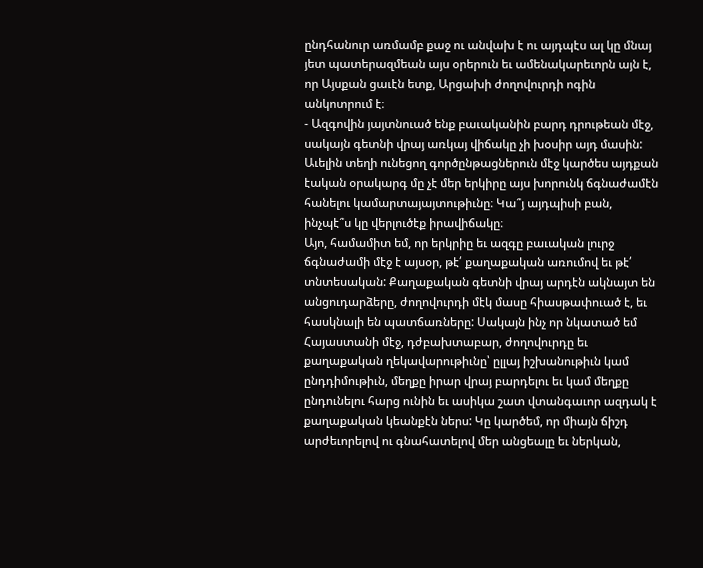ընդհանուր առմամբ քաջ ու անվախ է ու այդպէս ալ կը մնայ յետ պատերազմեան այս օրերուն եւ ամենակարեւորն այն է, որ Այսքան ցաւէն ետք, Արցախի ժողովուրդի ոգին անկոտրում է։
- Ազգովին յայտնուած ենք բաւականին բարդ դրութեան մէջ, սակայն գետնի վրայ առկայ վիճակը չի խօսիր այդ մասին: Աւելին տեղի ունեցող գործընթացներուն մէջ կարծես այդքան էական օրակարգ մը չէ մեր երկիրը այս խորունկ ճգնաժամէն հանելու կամարտայայտութիւնը։ Կա՞յ այդպիսի բան, ինչպէ՞ս կը վերլուծէք իրավիճակը։
Այո, համամիտ եմ, որ երկրիը եւ ազգը բաւական լուրջ ճգնաժամի մէջ է այսօր, թէ՛ քաղաքական առումով եւ թէ՛ տնտեսական: Քաղաքական գետնի վրայ արդէն ակնայտ են անցուդարձերը, ժողովուրդի մէկ մասը հիասթափուած է, եւ հասկնալի են պատճառները: Սակայն ինչ որ նկատած եմ Հայաստանի մէջ, դժբախտաբար, ժողովուրդը եւ քաղաքական ղեկավարութիւնը՝ ըլլայ իշխանութիւն կամ ընդդիմութիւն, մեղքը իրար վրայ բարդելու եւ կամ մեղքը ընդունելու հարց ունին եւ ասիկա շատ վտանգաւոր ազդակ է քաղաքական կեանքէն ներս: Կը կարծեմ, որ միայն ճիշդ արժեւորելով ու գնահատելով մեր անցեալը եւ ներկան,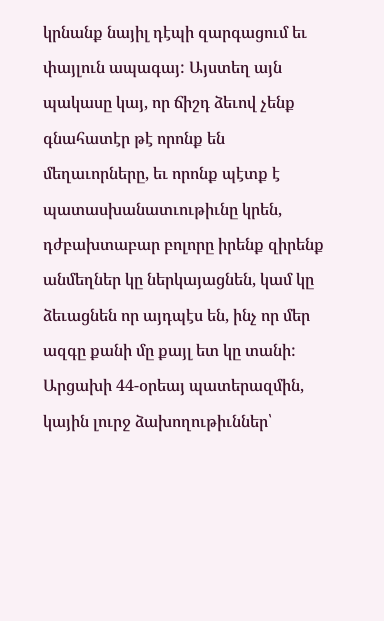կրնանք նայիլ դէպի զարգացում եւ փայլուն ապագայ: Այստեղ այն պակասը կայ, որ ճիշդ ձեւով չենք գնահատէր թէ որոնք են մեղաւորները, եւ որոնք պէտք է պատասխանատւութիւնը կրեն, դժբախտաբար բոլորը իրենք զիրենք անմեղներ կը ներկայացնեն, կամ կը ձեւացնեն որ այդպէս են, ինչ որ մեր ազգը քանի մը քայլ ետ կը տանի: Արցախի 44-օրեայ պատերազմին, կային լուրջ ձախողութիւններ՝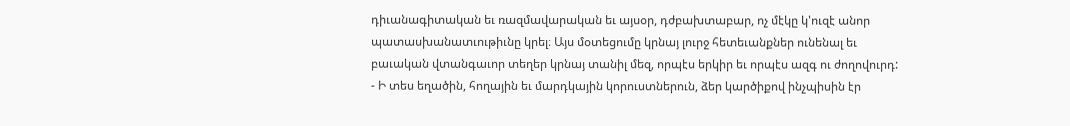դիւանագիտական եւ ռազմավարական եւ այսօր, դժբախտաբար, ոչ մէկը կ'ուզէ անոր պատասխանատւութիւնը կրել։ Այս մօտեցումը կրնայ լուրջ հետեւանքներ ունենալ եւ բաւական վտանգաւոր տեղեր կրնայ տանիլ մեզ, որպէս երկիր եւ որպէս ազգ ու ժողովուրդ:
- Ի տես եղածին, հողային եւ մարդկային կորուստներուն, ձեր կարծիքով ինչպիսին էր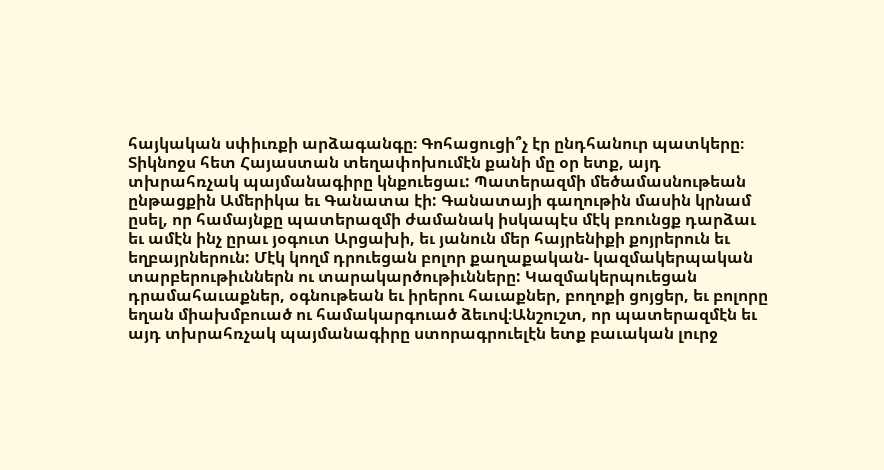հայկական սփիւռքի արձագանգը։ Գոհացուցի՞չ էր ընդհանուր պատկերը։
Տիկնոջս հետ Հայաստան տեղափոխումէն քանի մը օր ետք, այդ տխրահռչակ պայմանագիրը կնքուեցաւ: Պատերազմի մեծամասնութեան ընթացքին Ամերիկա եւ Գանատա էի: Գանատայի գաղութին մասին կրնամ ըսել, որ համայնքը պատերազմի ժամանակ իսկապէս մէկ բռունցք դարձաւ եւ ամէն ինչ ըրաւ յօգուտ Արցախի, եւ յանուն մեր հայրենիքի քոյրերուն եւ եղբայրներուն: Մէկ կողմ դրուեցան բոլոր քաղաքական- կազմակերպական տարբերութիւններն ու տարակարծութիւնները: Կազմակերպուեցան դրամահաւաքներ, օգնութեան եւ իրերու հաւաքներ, բողոքի ցոյցեր, եւ բոլորը եղան միախմբուած ու համակարգուած ձեւով։Անշուշտ, որ պատերազմէն եւ այդ տխրահռչակ պայմանագիրը ստորագրուելէն ետք բաւական լուրջ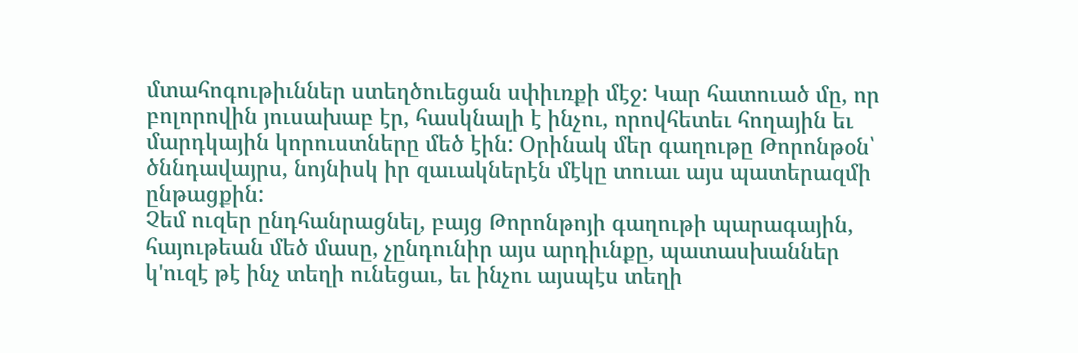մտահոգութիւններ ստեղծուեցան սփիւռքի մէջ: Կար հատուած մը, որ բոլորովին յուսախաբ էր, հասկնալի է ինչու, որովհետեւ հողային եւ մարդկային կորուստները մեծ էին: Օրինակ մեր գաղութը Թորոնթօն՝ ծննդավայրս, նոյնիսկ իր զաւակներէն մէկը տուաւ այս պատերազմի ընթացքին:
Չեմ ուզեր ընդհանրացնել, բայց Թորոնթոյի գաղութի պարագային, հայութեան մեծ մասը, չընդունիր այս արդիւնքը, պատասխաններ կ'ուզէ թէ ինչ տեղի ունեցաւ, եւ ինչու այսպէս տեղի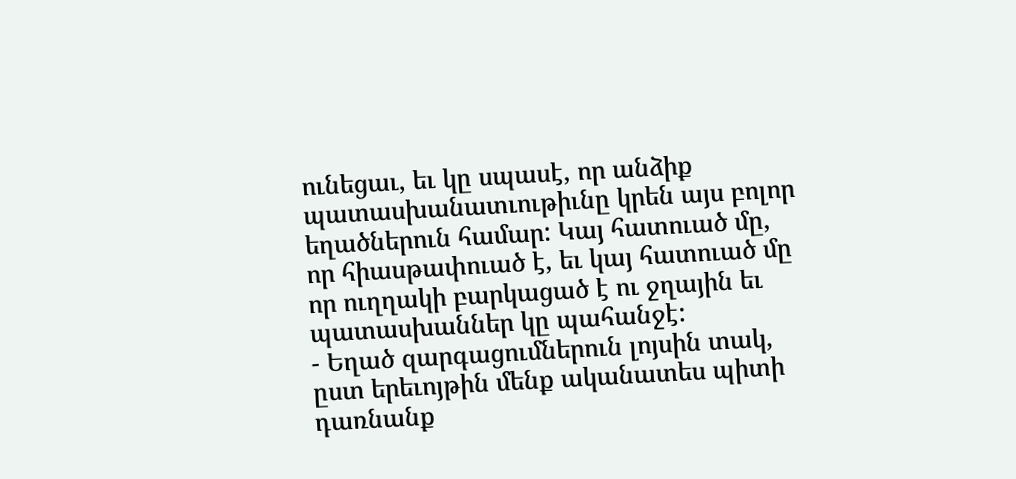ունեցաւ, եւ կը սպասէ, որ անձիք պատասխանատւութիւնը կրեն այս բոլոր եղածներուն համար: Կայ հատուած մը, որ հիասթափուած է, եւ կայ հատուած մը որ ուղղակի բարկացած է ու ջղային եւ պատասխաններ կը պահանջէ:
- Եղած զարգացումներուն լոյսին տակ, ըստ երեւոյթին մենք ականատես պիտի դառնանք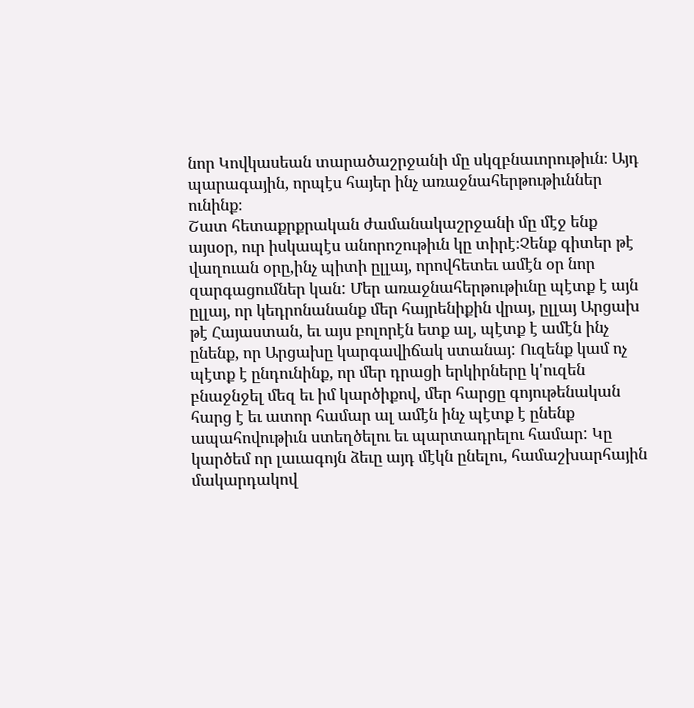նոր Կովկասեան տարածաշրջանի մը սկզբնաւորութիւն։ Այդ պարագային, որպէս հայեր ինչ առաջնահերթութիւններ ունինք։
Շատ հետաքրքրական ժամանակաշրջանի մը մէջ ենք այսօր, ուր իսկապէս անորոշութիւն կը տիրէ։Չենք գիտեր թէ վաղուան օրը,ինչ պիտի ըլլայ, որովհետեւ ամէն օր նոր զարգացումներ կան: Մեր առաջնահերթութիւնը պէտք է այն ըլլայ, որ կեդրոնանանք մեր հայրենիքին վրայ, ըլլայ Արցախ թէ Հայաստան, եւ այս բոլորէն ետք ալ, պէտք է ամէն ինչ ընենք, որ Արցախը կարգավիճակ ստանայ: Ուզենք կամ ոչ պէտք է ընդունինք, որ մեր դրացի երկիրները կ'ուզեն բնաջնջել մեզ եւ իմ կարծիքով, մեր հարցը գոյութենական հարց է եւ ատոր համար ալ ամէն ինչ պէտք է ընենք ապահովութիւն ստեղծելու եւ պարտադրելու համար: Կը կարծեմ որ լաւագոյն ձեւը այդ մէկն ընելու, համաշխարհային մակարդակով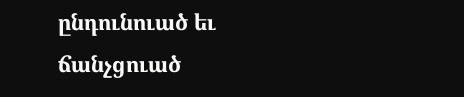ընդունուած եւ ճանչցուած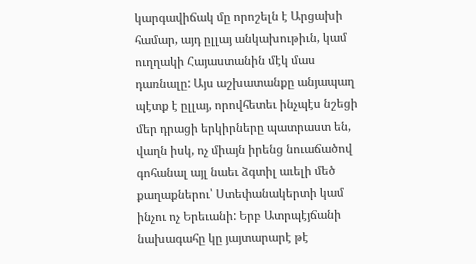կարգավիճակ մը որոշելն է Արցախի համար, այդ ըլլայ անկախութիւն, կամ ուղղակի Հայաստանին մէկ մաս դառնալը: Այս աշխատանքը անյապաղ պէտք է ըլլայ, որովհետեւ ինչպէս նշեցի մեր դրացի երկիրները պատրաստ են, վաղն իսկ, ոչ միայն իրենց նուաճածով գոհանալ այլ նաեւ ձգտիլ աւելի մեծ քաղաքներու՝ Ստեփանակերտի կամ ինչու ոչ Երեւանի: Երբ Ատրպէյճանի նախագահը կը յայտարարէ թէ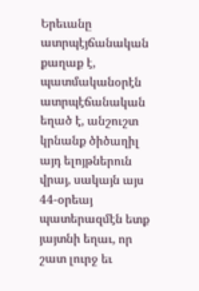Երեւանը ատրպէյճանական քաղաք է, պատմականօրէն ատրպէճանական եղած է, անշուշտ կրնանք ծիծաղիլ այդ ելոյթներուն վրայ, սակայն այս 44-օրեայ պատերազմէն ետք յայտնի եղաւ, որ շատ լուրջ եւ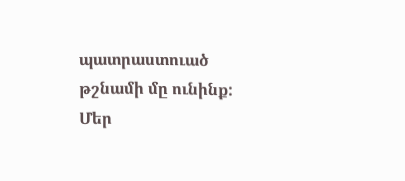պատրաստուած թշնամի մը ունինք:
Մեր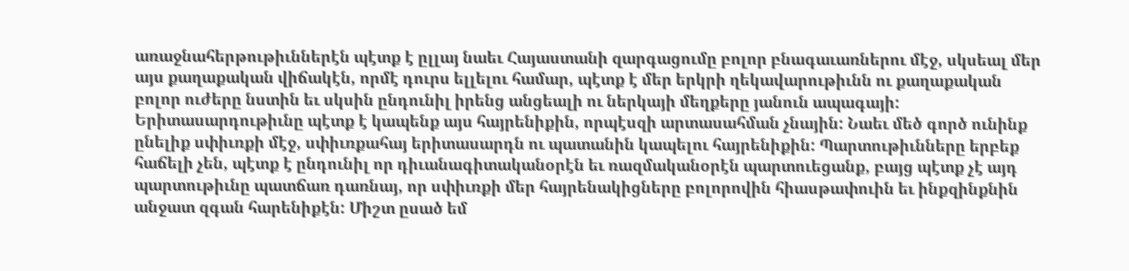առաջնահերթութիւններէն պէտք է ըլլայ նաեւ Հայաստանի զարգացումը բոլոր բնագաւառներու մէջ, սկսեալ մեր այս քաղաքական վիճակէն, որմէ դուրս ելլելու համար, պէտք է մեր երկրի ղեկավարութիւնն ու քաղաքական բոլոր ուժերը նստին եւ սկսին ընդունիլ իրենց անցեալի ու ներկայի մեղքերը յանուն ապագայի: Երիտասարդութիւնը պէտք է կապենք այս հայրենիքին, որպէսզի արտասահման չնային: Նաեւ մեծ գործ ունինք ընելիք սփիւռքի մէջ, սփիւռքահայ երիտասարդն ու պատանին կապելու հայրենիքին: Պարտութիւնները երբեք հաճելի չեն, պէտք է ընդունիլ որ դիւանագիտականօրէն եւ ռազմականօրէն պարտուեցանք, բայց պէտք չէ այդ պարտութիւնը պատճառ դառնայ, որ սփիւռքի մեր հայրենակիցները բոլորովին հիասթափուին եւ ինքզինքնին անջատ զգան հարենիքէն: Միշտ ըսած եմ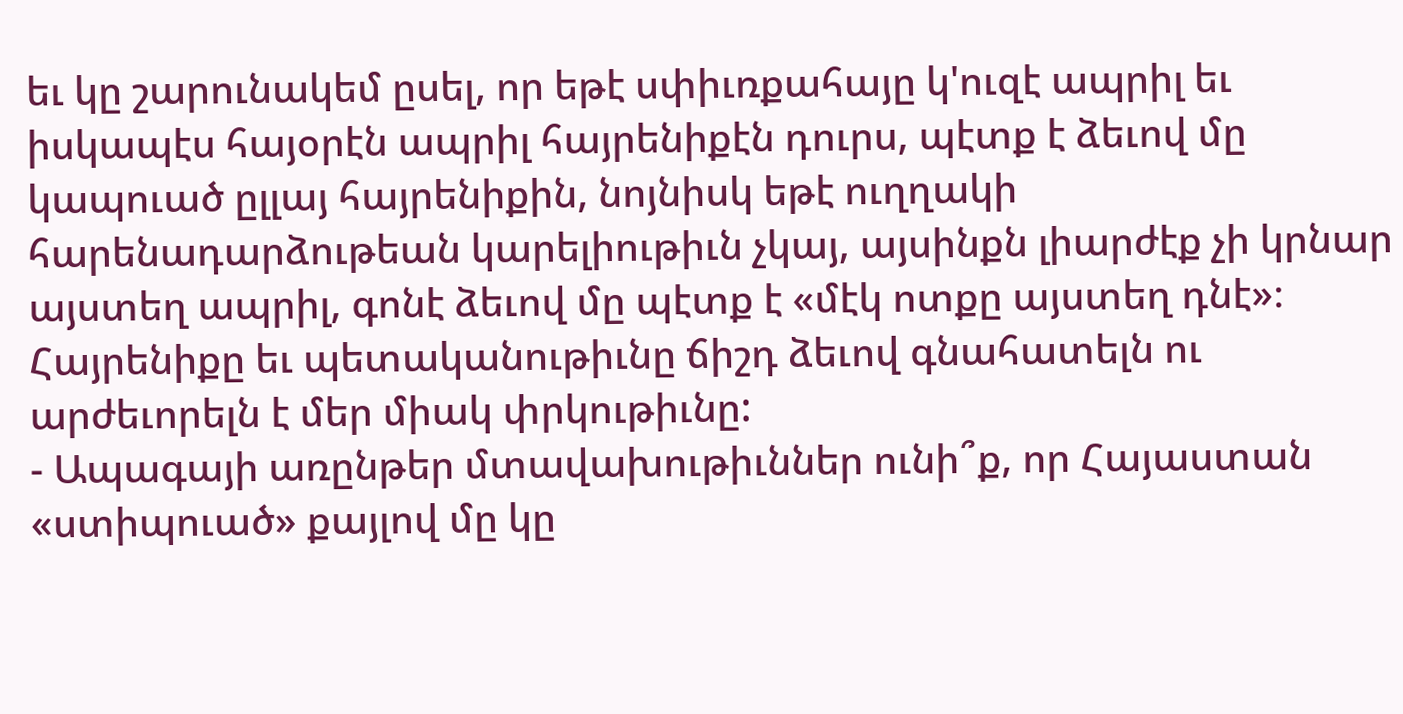եւ կը շարունակեմ ըսել, որ եթէ սփիւռքահայը կ'ուզէ ապրիլ եւ իսկապէս հայօրէն ապրիլ հայրենիքէն դուրս, պէտք է ձեւով մը կապուած ըլլայ հայրենիքին, նոյնիսկ եթէ ուղղակի հարենադարձութեան կարելիութիւն չկայ, այսինքն լիարժէք չի կրնար այստեղ ապրիլ, գոնէ ձեւով մը պէտք է «մէկ ոտքը այստեղ դնէ»։ Հայրենիքը եւ պետականութիւնը ճիշդ ձեւով գնահատելն ու արժեւորելն է մեր միակ փրկութիւնը:
- Ապագայի առընթեր մտավախութիւններ ունի՞ք, որ Հայաստան «ստիպուած» քայլով մը կը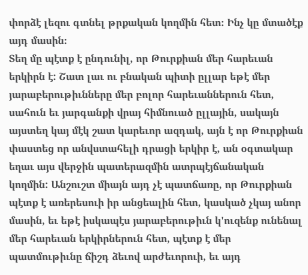փորձէ լեզու գտնել թրքական կողմին հետ։ Ինչ կը մտածէք այդ մասին։
Տեղ մը պէտք է ընդունիլ, որ Թուրքիան մեր հարեւան երկիրն է: Շատ լաւ ու բնական պիտի ըլլար եթէ մեր յարաբերութիւնները մեր բոլոր հարեւաններուն հետ, սահուն եւ յարգանքի վրայ հիմնուած ըլլային, սակայն այստեղ կայ մէկ շատ կարեւոր ազդակ, այն է որ Թուրքիան փաստեց որ անվստահելի դրացի երկիր է, ան օգտակար եղաւ այս վերջին պատերազմին ատրպէյճանական կողմին: Անշուշտ միայն այդ չէ պատճառը, որ Թուրքիան պէտք է առերեսուի իր անցեալին հետ, կասկած չկայ անոր մասին, եւ եթէ իսկապէս յարաբերութիւն կ'ուզենք ունենալ մեր հարեւան երկիրներուն հետ, պէտք է մեր պատմութիւնը ճիշդ ձեւով արժեւորուի, եւ այդ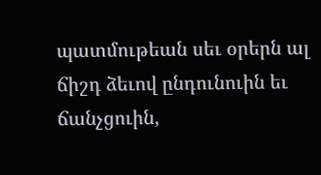պատմութեան սեւ օրերն ալ ճիշդ ձեւով ընդունուին եւ ճանչցուին,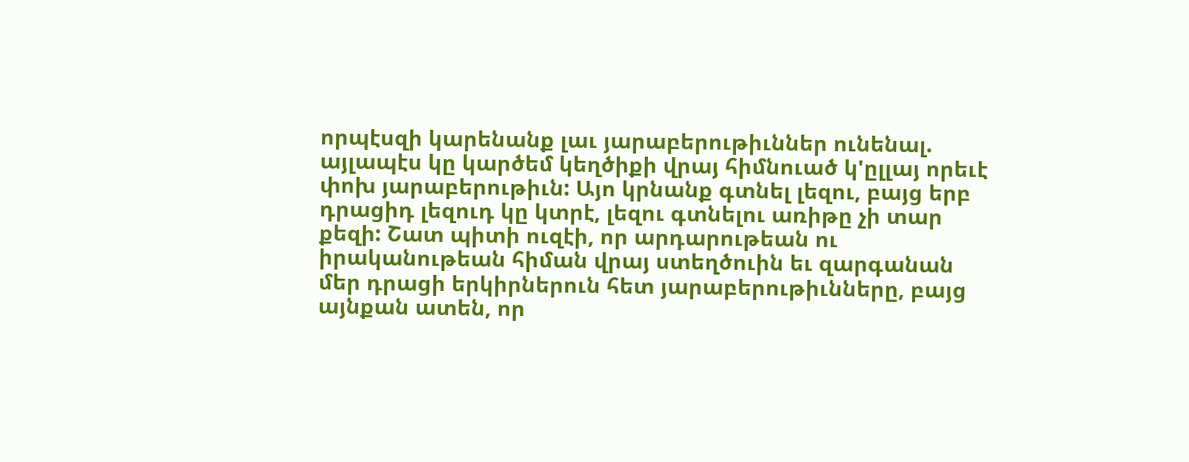որպէսզի կարենանք լաւ յարաբերութիւններ ունենալ. այլապէս կը կարծեմ կեղծիքի վրայ հիմնուած կ'ըլլայ որեւէ փոխ յարաբերութիւն: Այո կրնանք գտնել լեզու, բայց երբ դրացիդ լեզուդ կը կտրէ, լեզու գտնելու առիթը չի տար քեզի: Շատ պիտի ուզէի, որ արդարութեան ու իրականութեան հիման վրայ ստեղծուին եւ զարգանան մեր դրացի երկիրներուն հետ յարաբերութիւնները, բայց այնքան ատեն, որ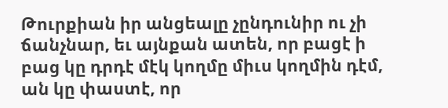Թուրքիան իր անցեալը չընդունիր ու չի ճանչնար, եւ այնքան ատեն, որ բացէ ի բաց կը դրդէ մէկ կողմը միւս կողմին դէմ, ան կը փաստէ, որ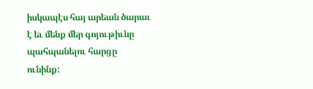իսկապէս հայ արեան ծարաւ է եւ մենք մեր գոյութիւնը պահպանելու հարցը ունինք: